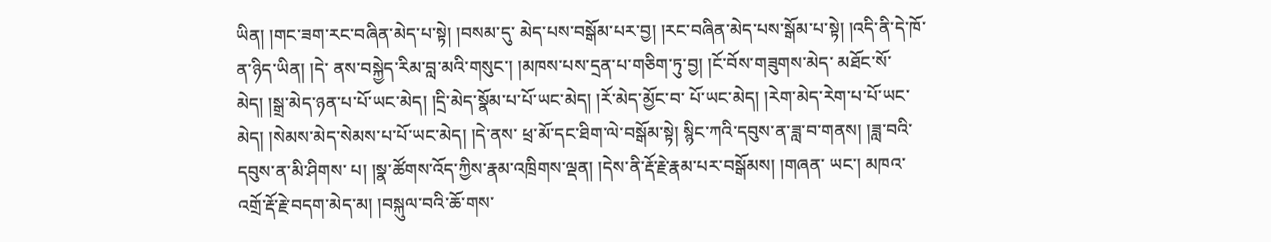ཡིན། །གང་ཟག་རང་བཞིན་མེད་པ་སྟེ། །བསམ་དུ་ མེད་པས་བསྒོམ་པར་བྱ། །རང་བཞིན་མེད་པས་སྒོམ་པ་སྟེ། །འདི་ནི་དེ་ཁོ་ན་ཉིད་ཡིན། །དེ་ ནས་བསྐྱེད་རིམ་བླ་མའི་གསུང་། །མཁས་པས་དྲན་པ་གཅིག་ཏུ་བྱ། །ངོ་བོས་གཟུགས་མེད་ མཐོང་སོ་མེད། །སྒྲ་མེད་ཉན་པ་པོ་ཡང་མེད། །དྲི་མེད་སྣོམ་པ་པོ་ཡང་མེད། །རོ་མེད་མྱོང་བ་ པོ་ཡང་མེད། །རེག་མེད་རེག་པ་པོ་ཡང་མེད། །སེམས་མེད་སེམས་པ་པོ་ཡང་མེད། །དེ་ནས་ ཕྲ་མོ་དང་ཐིག་ལེ་བསྒོམ་སྟེ། སྙིང་ཀའི་དབུས་ན་ཟླ་བ་གནས། །ཟླ་བའི་དབུས་ན་མི་ཤིགས་ པ། །སྣ་ཚོགས་འོད་ཀྱིས་རྣམ་འཁྲིགས་ལྡན། །དེས་ནི་རྡོ་རྗེ་རྣམ་པར་བསྒོམས། །གཞན་ ཡང་། མཁའ་འགྲོ་རྡོ་རྗེ་བདག་མེད་མ། །བསྐུལ་བའི་ཆོ་གས་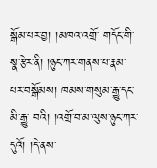སྒོམ་པར་བྱ། །མཁའ་འགྲོ་ གདོང་གི་སྣ་རྩེར་ནི། །ཉུང་ཀར་གནས་པ་རྣམ་པར་བསྒོམས། ཁམས་གསུམ་རྒྱུ་དང་མི་རྒྱུ་ བའི། །འགྲོ་བ་མ་ལུས་ཉུང་ཀར་དུའོ། །དེ་ནས་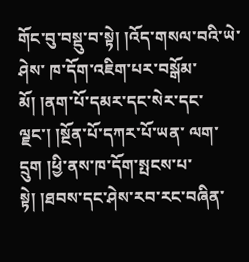གོང་བུ་བསྡུ་བ་སྟེ། །འོད་གསལ་བའི་ཡེ་ཤེས་ ཁ་དོག་འཇིག་པར་བསྒོམ་མོ། །ནག་པོ་དམར་དང་སེར་དང་ལྗང་། །སྔོན་པོ་དཀར་པོ་ཡན་ ལག་དྲུག །ཕྱི་ནས་ཁ་དོག་སྤངས་པ་སྟེ། །ཐབས་དང་ཤེས་རབ་རང་བཞིན་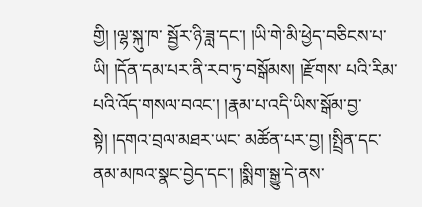གྱི། །ལྷ་སྐུ་ཁ་ སྦྱོར་ཉི་ཟླ་དང་། །ཡི་གེ་མི་ཕྱེད་བཅིངས་པ་ཡི། །དོན་དམ་པར་ནི་རབ་ཏུ་བསྒོམས། །རྫོགས་ པའི་རིམ་པའི་འོད་གསལ་བའང་། །རྣམ་པ་འདི་ཡིས་སྒོམ་བྱ་སྟེ། །དགའ་བྲལ་མཐར་ཡང་ མཚོན་པར་བྱ། །སྤྲིན་དང་ནམ་མཁའ་སྣང་བྱེད་དང་། །སྨིག་སྒྱུ་དེ་ནས་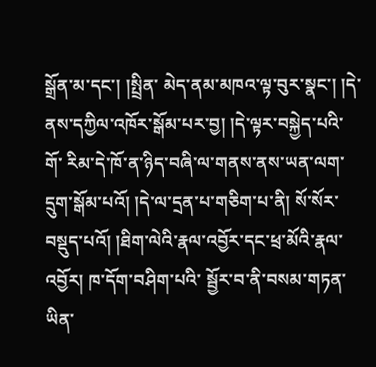སྒྲོན་མ་དང་། །སྤྲིན་ མེད་ནམ་མཁའ་ལྟ་བུར་སྣང་། །དེ་ནས་དཀྱིལ་འཁོར་སྒོམ་པར་བྱ། །དེ་ལྟར་བསྐྱེད་པའི་གོ་ རིམ་དེ་ཁོ་ན་ཉིད་བཞི་ལ་གནས་ནས་ཡན་ལག་དྲུག་སྒོམ་པའོ། །དེ་ལ་དྲན་པ་གཅིག་པ་ནི། སོ་སོར་བསྡུད་པའོ། །ཐིག་ལེའི་རྣལ་འབྱོར་དང་ཕྲ་མོའི་རྣལ་འབྱོར། ཁ་དོག་བཤིག་པའི་ སྦྱོར་བ་ནི་བསམ་གཏན་ཡིན་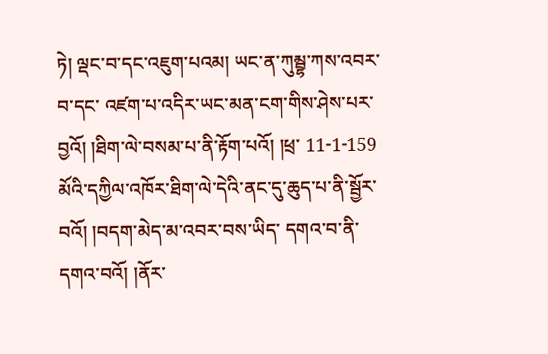ཏེ། ལྡང་བ་དང་འཇུག་པའམ། ཡང་ན་ཀུམྦྷ་ཀས་འབར་བ་དང་ འཛག་པ་འདིར་ཡང་མན་ངག་གིས་ཤེས་པར་བྱའོ། །ཐིག་ལེ་བསམ་པ་ནི་རྟོག་པའོ། །ཕྲ་ 11-1-159 མོའི་དཀྱིལ་འཁོར་ཐིག་ལེ་དེའི་ནང་དུ་ཆུད་པ་ནི་སྦྱོར་བའོ། །བདག་མེད་མ་འབར་བས་ཡིད་ དགའ་བ་ནི་དགའ་བའོ། །ནོར་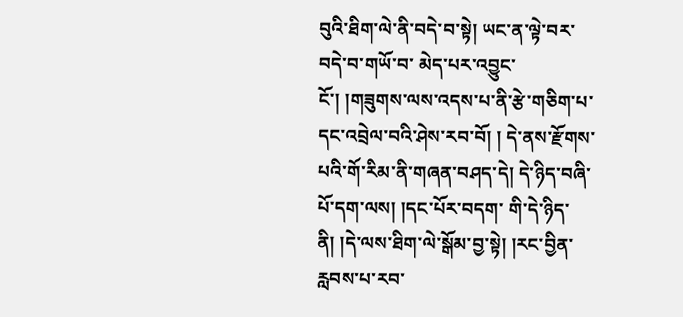བུའི་ཐིག་ལེ་ནི་བདེ་བ་སྟེ། ཡང་ན་ལྟེ་བར་བདེ་བ་གཡོ་བ་ མེད་པར་འབྱུང་ངོ་། །གཟུགས་ལས་འདས་པ་ནི་རྩེ་གཅིག་པ་དང་འབྲེལ་བའི་ཤེས་རབ་བོ། ། དེ་ནས་རྫོགས་པའི་གོ་རིམ་ནི་གཞན་བཤད་དེ། དེ་ཉིད་བཞི་པོ་དག་ལས། །དང་པོར་བདག་ གི་དེ་ཉིད་ནི། །དེ་ལས་ཐིག་ལེ་སྒོམ་བྱ་སྟེ། །རང་བྱིན་རླབས་པ་རབ་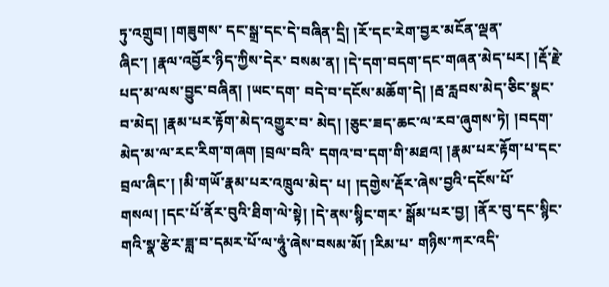ཏུ་འགྲུབ། །གཟུགས་ དང་སྒྲ་དང་དེ་བཞིན་དྲི། །རོ་དང་རེག་བྱར་མངོན་ལྡན་ཞིང་། །རྣལ་འབྱོར་ཉིད་ཀྱིས་དེར་ བསམ་ན། །དེ་དག་བདག་དང་གཞན་མེད་པར། །རྡོ་རྗེ་པད་མ་ལས་བྱུང་བཞིན། །ཡང་དག་ བདེ་བ་དངོས་མཆོག་དེ། །རྦ་རླབས་མེད་ཅིང་སྣང་བ་མེད། །རྣམ་པར་རྟོག་མེད་འགྱུར་བ་ མེད། །ཅུང་ཟད་ཆང་ལ་རབ་ཞུགས་ཏེ། །བདག་མེད་མ་ལ་རང་རིག་གཞག །བྲལ་བའི་ དགའ་བ་དག་གི་མཐའ། །རྣམ་པར་རྟོག་པ་དང་བྲལ་ཞིང་། །མི་གཡོ་རྣམ་པར་འཁྲུལ་མེད་ པ། །དགྱེས་རྡོར་ཞེས་བྱའི་དངོས་པོ་གསལ། །དང་པོ་ནོར་བུའི་ཐིག་ལེ་སྟེ། །དེ་ནས་སྙིང་གར་ སྒོམ་པར་བྱ། །ནོར་བུ་དང་སྙིང་གའི་སྣ་རྩེར་ཟླ་བ་དམར་པོ་ལ་ཧཱུཾ་ཞེས་བསམ་མོ། །རིམ་པ་ གཉིས་ཀར་འདི་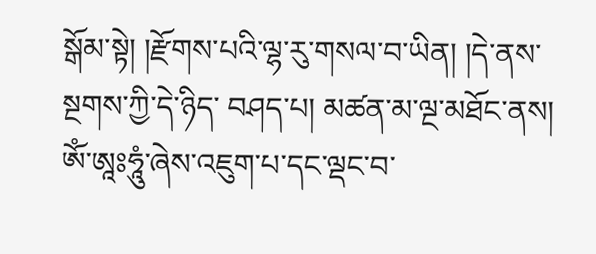སྒོམ་སྟེ། །རྫོགས་པའི་ལྷ་རུ་གསལ་བ་ཡིན། །དེ་ནས་སྔགས་ཀྱི་དེ་ཉིད་ བཤད་པ། མཚན་མ་ལྔ་མཐོང་ནས། ༀ་ཨཱཿཧཱུཾ་ཞེས་འཇུག་པ་དང་ལྡང་བ་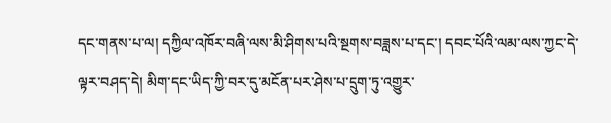དང་གནས་པ་ལ། དཀྱིལ་འཁོར་བཞི་ལས་མི་ཤིགས་པའི་སྔགས་བཟླས་པ་དང་། དབང་པོའི་ལམ་ལས་ཀྱང་དེ་ ལྟར་བཤད་དེ། མིག་དང་ཡིད་ཀྱི་བར་དུ་མངོན་པར་ཤེས་པ་དྲུག་ཏུ་འགྱུར་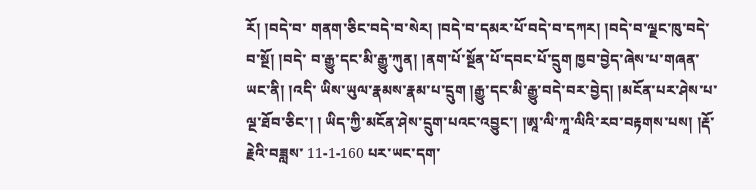རོ། །བདེ་བ་ གནག་ཅིང་བདེ་བ་སེར། །བདེ་བ་དམར་པོ་བདེ་བ་དཀར། །བདེ་བ་ལྗང་ཁུ་བདེ་བ་སྔོ། །བདེ་ བ་རྒྱུ་དང་མི་རྒྱུ་ཀུན། །ནག་པོ་སྔོན་པོ་དབང་པོ་དྲུག ཁྱབ་བྱེད་ཞེས་པ་གཞན་ཡང་ནི། །འདི་ ཡིས་ཡུལ་རྣམས་རྣམ་པ་དྲུག །རྒྱུ་དང་མི་རྒྱུ་བདེ་བར་བྱེད། །མངོན་པར་ཤེས་པ་ལྔ་ཐོབ་ཅིང་། ། ཡིད་ཀྱི་མངོན་ཤེས་དྲུག་པའང་འབྱུང་། །ཨཱ་ལི་ཀཱ་ལིའི་རབ་བརྟགས་པས། །རྡོ་རྗེའི་བཟླས་ 11-1-160 པར་ཡང་དག་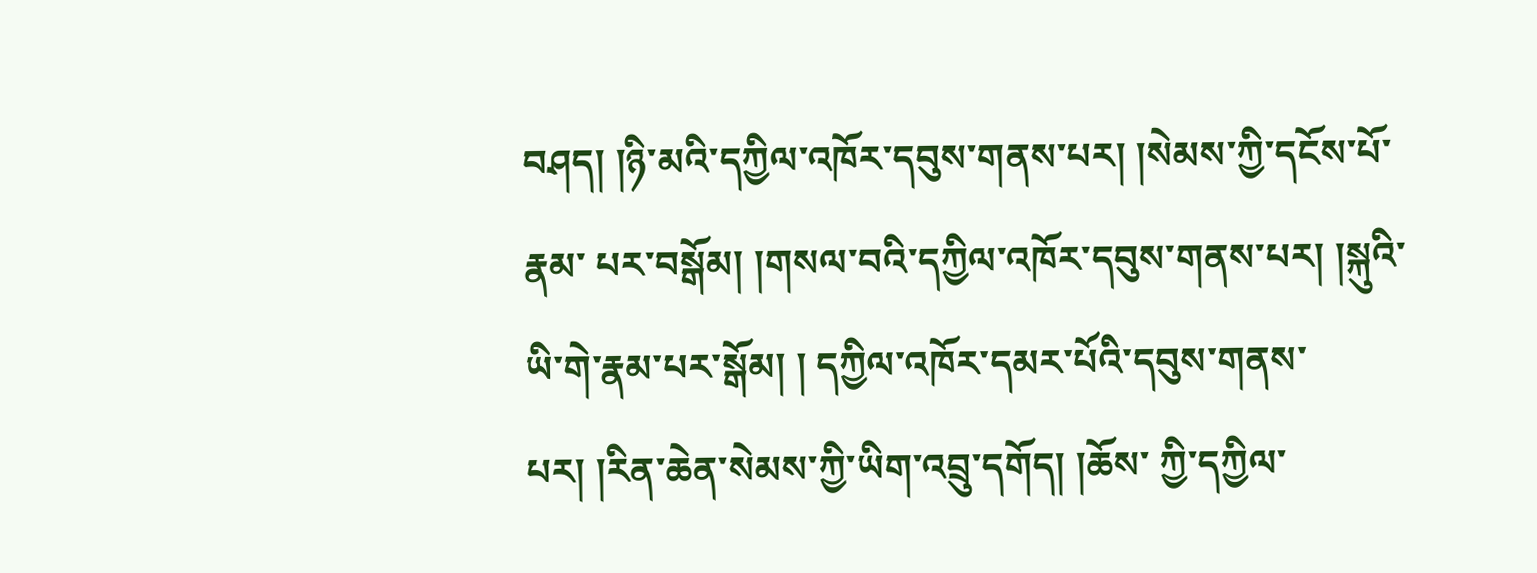བཤད། །ཉི་མའི་དཀྱིལ་འཁོར་དབུས་གནས་པར། །སེམས་ཀྱི་དངོས་པོ་རྣམ་ པར་བསྒོམ། །གསལ་བའི་དཀྱིལ་འཁོར་དབུས་གནས་པར། །སྐུའི་ཡི་གེ་རྣམ་པར་སྒོམ། ། དཀྱིལ་འཁོར་དམར་པོའི་དབུས་གནས་པར། །རིན་ཆེན་སེམས་ཀྱི་ཡིག་འབྲུ་དགོད། །ཆོས་ ཀྱི་དཀྱིལ་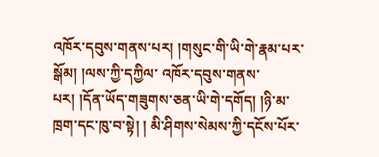འཁོར་དབུས་གནས་པར། །གསུང་གི་ཡི་གེ་རྣམ་པར་སྒོམ། །ལས་ཀྱི་དཀྱིལ་ འཁོར་དབུས་གནས་པར། །དོན་ཡོད་གཟུགས་ཅན་ཡི་གེ་དགོད། །ཉི་མ་ཁྲག་དང་ཁུ་བ་སྟེ། ། མི་ཤིགས་སེམས་ཀྱི་དངོས་པོར་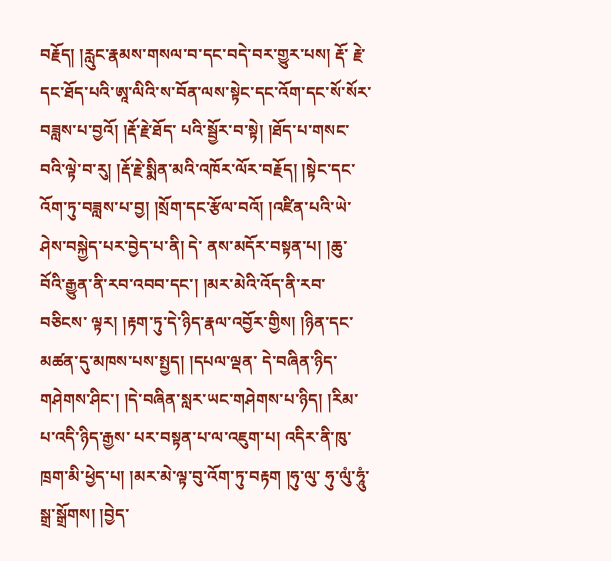བརྗོད། །རླུང་རྣམས་གསལ་བ་དང་བདེ་བར་གྱུར་པས། རྡོ་ རྗེ་དང་ཐོད་པའི་ཨཱ་ལིའི་ས་བོན་ལས་སྟེང་དང་འོག་དང་སོ་སོར་བཟླས་པ་བྱའོ། །རྡོ་རྗེ་ཐོད་ པའི་སྦྱོར་བ་སྟེ། །ཐོད་པ་གསང་བའི་ལྟེ་བ་རུ། །རྡོ་རྗེ་སྨིན་མའི་འཁོར་ལོར་བརྗོད། །སྟེང་དང་ འོག་ཏུ་བཟླས་པ་བྱ། །སྲོག་དང་རྩོལ་བའོ། །འཛིན་པའི་ཡེ་ཤེས་བསྐྱེད་པར་བྱེད་པ་ནི། དེ་ ནས་མདོར་བསྟན་པ། །ཆུ་བོའི་རྒྱུན་ནི་རབ་འབབ་དང་། །མར་མེའི་འོད་ནི་རབ་བཅིངས་ ལྟར། །རྟག་ཏུ་དེ་ཉིད་རྣལ་འབྱོར་གྱིས། །ཉིན་དང་མཚན་དུ་མཁས་པས་སྤྱད། །དཔལ་ལྡན་ དེ་བཞིན་ཉིད་གཤེགས་ཤིང་། །དེ་བཞིན་སླར་ཡང་གཤེགས་པ་ཉིད། །རིམ་པ་འདི་ཉིད་རྒྱས་ པར་བསྟན་པ་ལ་འཇུག་པ། འདིར་ནི་ཁུ་ཁྲག་མི་ཕྱེད་པ། །མར་མེ་ལྟ་བུ་འོག་ཏུ་བརྟག །ཧུ་ལུ་ ཧུ་ལུཾ་ཧཱུཾ་སྒྲ་སྒྲོགས། །བྱེད་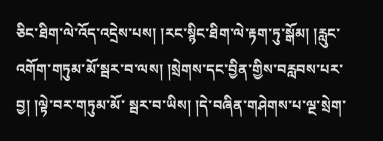ཅིང་ཐིག་ལེ་འོད་འདྲེས་པས། །རང་སྙིང་ཐིག་ལེ་རྟག་ཏུ་སྒོམ། །རླུང་ འགོག་གཏུམ་མོ་སྦར་བ་ལས། །སྲེགས་དང་བྱིན་གྱིས་བརླབས་པར་བྱ། །ལྟེ་བར་གཏུམ་མོ་ སྦར་བ་ཡིས། །དེ་བཞིན་གཤེགས་པ་ལྔ་སྲེག་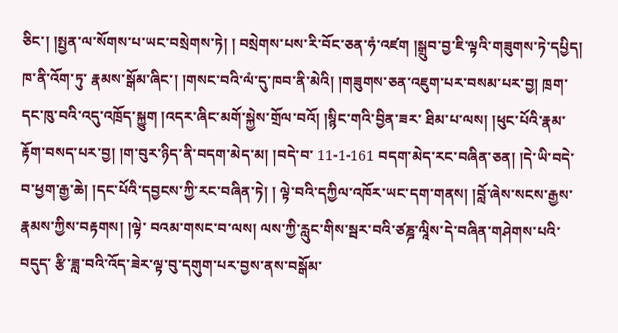ཅིང་། །སྤྱན་ལ་སོགས་པ་ཡང་བསྲེགས་ཏེ། ། བསྲེགས་པས་རི་བོང་ཅན་ཧཾ་འཛག །སྒྲུབ་བྱ་ཇི་ལྟའི་གཟུགས་ཏེ་དཔྱིད། ཁ་ནི་འོག་ཏུ་ རྣམས་སྒོམ་ཞིང་། །གསང་བའི་ལཾ་དུ་ཁབ་ནི་མེའི། །གཟུགས་ཅན་འཇུག་པར་བསམ་པར་བྱ། ཁྲག་དང་ཁུ་བའི་འདུ་འཁྲོད་སྐྱུག །འདར་ཞིང་མགོ་སྐྱེས་གྲོལ་བའོ། །སྙིང་གའི་བྱིན་ཟར་ ཐིམ་པ་ལས། །ཕུང་པོའི་རྣམ་རྟོག་བསད་པར་བྱ། །ག་བུར་ཉིད་ནི་བདག་མེད་མ། །བདེ་བ་ 11-1-161 བདག་མེད་རང་བཞིན་ཅན། །དེ་ཡི་བདེ་བ་ཕྱག་རྒྱ་ཆེ། །དང་པོའི་དབྱངས་ཀྱི་རང་བཞིན་ཏེ། ། ལྟེ་བའི་དཀྱིལ་འཁོར་ཡང་དག་གནས། །བློ་ཞེས་སངས་རྒྱས་རྣམས་ཀྱིས་བརྟགས། །ལྟེ་ བའམ་གསང་བ་ལས། ལས་ཀྱི་རླུང་གིས་སྦར་བའི་ཙཎྜ་ལཱིས་དེ་བཞིན་གཤེགས་པའི་བདུད་ རྩི་ཟླ་བའི་འོད་ཟེར་ལྟ་བུ་དགུག་པར་བྱས་ནས་བསྒོམ་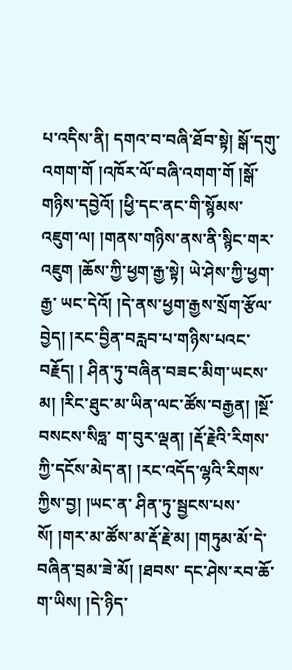པ་འདིས་ནི། དགའ་བ་བཞི་ཐོབ་སྟེ། སྒོ་དགུ་འགག་གོ །འཁོར་ལོ་བཞི་འགག་གོ །སྒོ་གཉིས་དབྱེའོ། །ཕྱི་དང་ནང་གི་སྙོམས་ འཇུག་ལ། །གནས་གཉིས་ནས་ནི་སྙིང་གར་འཇུག །ཆོས་ཀྱི་ཕྱག་རྒྱ་སྟེ། ཡེ་ཤེས་ཀྱི་ཕྱག་རྒྱ་ ཡང་དེའོ། །དེ་ནས་ཕྱག་རྒྱས་སྲོག་རྩོལ་བྱེད། །རང་བྱིན་བརླབ་པ་གཉིས་པའང་བརྗོད། ། ཤིན་ཏུ་བཞིན་བཟང་མིག་ཡངས་མ། །རིང་ཐུང་མ་ཡིན་ལང་ཚོས་བརྒྱན། །སྔོ་བསངས་སིཧླ་ ག་བུར་ལྡན། །རྡོ་རྗེའི་རིགས་ཀྱི་དངོས་མེད་ན། །རང་འདོད་ལྷའི་རིགས་ཀྱིས་བྱ། །ཡང་ན་ ཤིན་ཏུ་སྦྱངས་པས་སོ། །གར་མ་ཚོས་མ་རྡོ་རྗེ་མ། །གཏུམ་མོ་དེ་བཞིན་བྲམ་ཟེ་མོ། །ཐབས་ དང་ཤེས་རབ་ཆོ་ག་ཡིས། །དེ་ཉིད་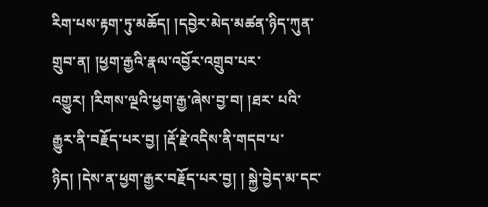རིག་པས་རྟག་ཏུ་མཆོད། །དབྱེར་མེད་མཚན་ཉིད་ཀུན་ གྲུབ་ན། །ཕྱག་རྒྱའི་རྣལ་འབྱོར་འགྲུབ་པར་འགྱུར། །རིགས་ལྔའི་ཕྱག་རྒྱ་ཞེས་བྱ་བ། །ཐར་ པའི་རྒྱུར་ནི་བརྗོད་པར་བྱ། །རྡོ་རྗེ་འདིས་ནི་གདབ་པ་ཉིད། །དེས་ན་ཕྱག་རྒྱར་བརྗོད་པར་བྱ། ། སྐྱེ་བྱེད་མ་དང་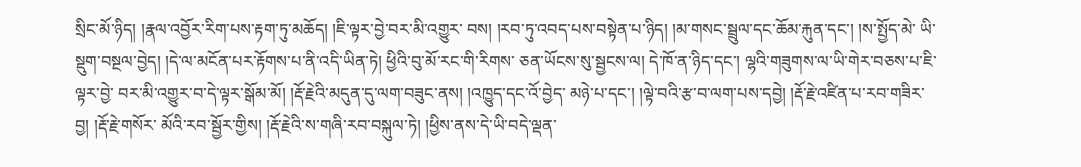སྲིང་མོ་ཉིད། །རྣལ་འབྱོར་རིག་པས་རྟག་ཏུ་མཆོད། །ཇི་ལྟར་བྱེ་བར་མི་འགྱུར་ བས། །རབ་ཏུ་འབད་པས་བསྟེན་པ་ཉིད། །མ་གསང་སྦྲུལ་དང་ཆོམ་རྐུན་དང་། །ས་སྤྱོད་མེ་ ཡི་སྡུག་བསྔལ་བྱེད། །དེ་ལ་མངོན་པར་རྟོགས་པ་ནི་འདི་ཡིན་ཏེ། ཕྱིའི་བུ་མོ་རང་གི་རིགས་ ཅན་ཡོངས་སུ་སྦྱངས་ལ། དེ་ཁོ་ན་ཉིད་དང་། ལྷའི་གཟུགས་ལ་ཡི་གེར་བཅས་པ་ཇི་ལྟར་བྱེ་ བར་མི་འགྱུར་བ་དེ་ལྟར་སྒོམ་མོ། །རྡོ་རྗེའི་མདུན་དུ་ལག་བཟུང་ནས། །འཁྱུད་དང་འོ་བྱེད་ མཉེ་པ་དང་། །ལྟེ་བའི་རྩ་བ་ལག་པས་དབྱེ། །རྡོ་རྗེ་འཛིན་པ་རབ་གཟིར་བྱ། །རྡོ་རྗེ་གསོར་ མོའི་རབ་སྦྱོར་གྱིས། །རྡོ་རྗེའི་ས་གཞི་རབ་བསྐུལ་ཏེ། །ཕྱིས་ནས་དེ་ཡི་བདེ་ལྡན་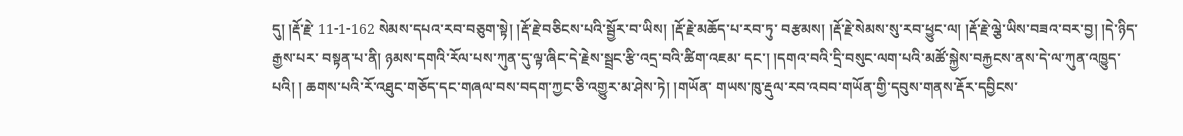དུ། །རྡོ་རྗེ་ 11-1-162 སེམས་དཔའ་རབ་བཅུག་སྟེ། །རྡོ་རྗེ་བཅིངས་པའི་སྦྱོར་བ་ཡིས། །རྡོ་རྗེ་མཆོད་པ་རབ་ཏུ་ བརྩམས། །རྡོ་རྗེ་སེམས་སུ་རབ་ཕྱུང་ལ། །རྡོ་རྗེ་ལྕེ་ཡིས་བཟའ་བར་བྱ། །དེ་ཉིད་རྒྱས་པར་ བསྟན་པ་ནི། ཉམས་དགའི་རོལ་པས་ཀུན་དུ་ལྟ་ཞིང་དེ་རྗེས་སྦྲང་རྩི་འདྲ་བའི་ཚིག་འཇམ་ དང་། །དགའ་བའི་དྲི་བསུང་ལག་པའི་མཚོ་སྐྱེས་བརྐྱངས་ནས་དེ་ལ་ཀུན་འཁྱུད་པའི། ། ཆགས་པའི་རོ་འཐུང་གཅོད་དང་གཞལ་བས་བདག་ཀྱང་ཅི་འགྱུར་མ་ཤེས་ཏེ། །གཡོན་ གཡས་ཁུ་རྡུལ་རབ་འབབ་གཡོན་གྱི་དབུས་གནས་རྡོར་དབྱིངས་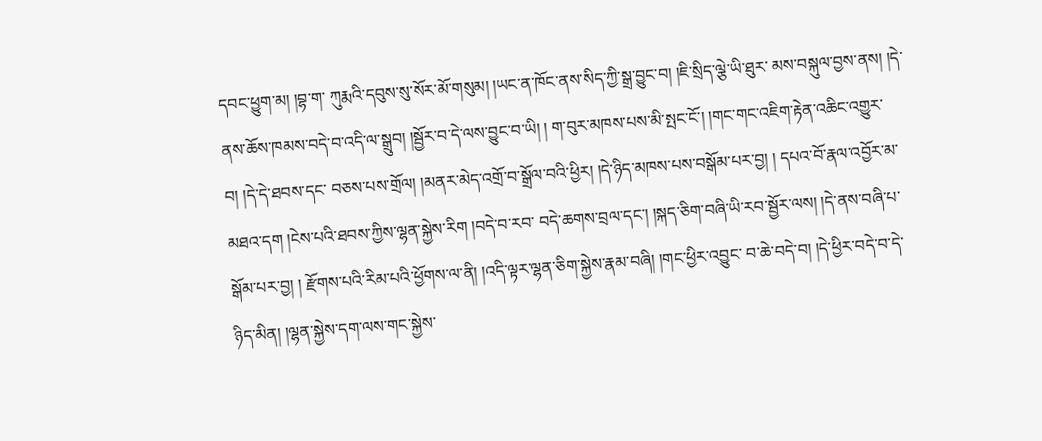དབང་ཕྱུག་མ། །བྷ་ག་ ཀུརྨའི་དབུས་སུ་སོར་མོ་གསུམ། །ཡང་ན་ཁོང་ནས་སིད་ཀྱི་སྒྲ་བྱུང་བ། །ཇི་སྲིད་ལྕེ་ཡི་ཐུར་ མས་བསྐུལ་བྱས་ནས། །དེ་ནས་ཆོས་ཁམས་བདེ་བ་འདི་ལ་སྒྲུབ། །སྦྱོར་བ་དེ་ལས་བྱུང་བ་ཡི། ། ག་བུར་མཁས་པས་མི་སྤང་ངོ་། །གང་གང་འཇིག་རྟེན་འཆིང་འགྱུར་བ། །དེ་དེ་ཐབས་དང་ བཅས་པས་གྲོལ། །མནར་མེད་འགྲོ་བ་སྒྲོལ་བའི་ཕྱིར། །དེ་ཉིད་མཁས་པས་བསྒོམ་པར་བྱ། ། དཔའ་བོ་རྣལ་འབྱོར་མ་མཐའ་དག །ངེས་པའི་ཐབས་ཀྱིས་ལྷན་སྐྱེས་རིག །བདེ་བ་རབ་ བདེ་ཆགས་བྲལ་དང་། །སྐད་ཅིག་བཞི་ཡི་རབ་སྦྱོར་ལས། །དེ་ནས་བཞི་པ་སྒོམ་པར་བྱ། ། རྫོགས་པའི་རིམ་པའི་ཕྱོགས་ལ་ནི། །འདི་ལྟར་ལྷན་ཅིག་སྐྱེས་རྣམ་བཞི། །གང་ཕྱིར་འབྱུང་ བ་ཆེ་བདེ་བ། །དེ་ཕྱིར་བདེ་བ་དེ་ཉིད་མིན། །ལྷན་སྐྱེས་དག་ལས་གང་སྐྱེས་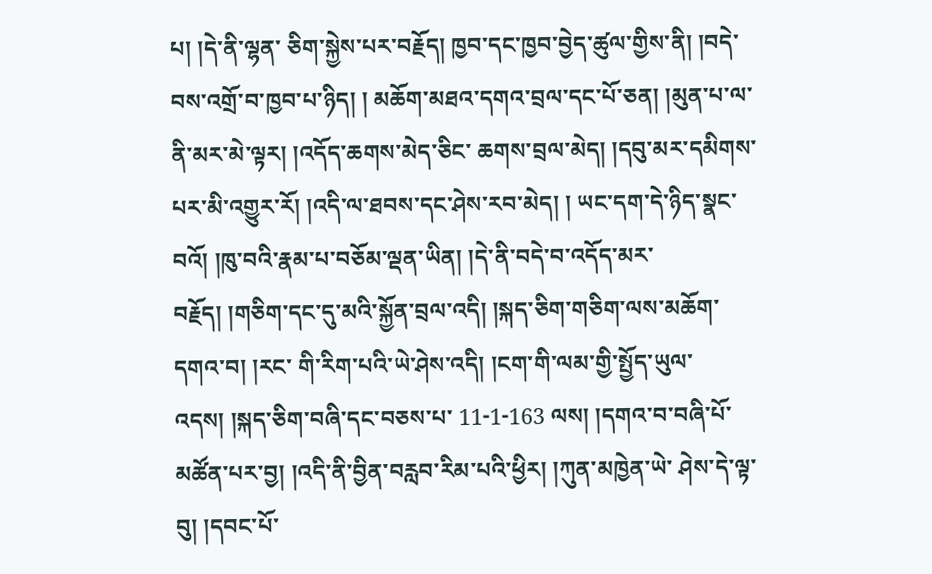པ། །དེ་ནི་ལྷན་ ཅིག་སྐྱེས་པར་བརྗོད། ཁྱབ་དང་ཁྱབ་བྱེད་ཚུལ་གྱིས་ནི། །བདེ་བས་འགྲོ་བ་ཁྱབ་པ་ཉིད། ། མཆོག་མཐའ་དགའ་བྲལ་དང་པོ་ཅན། །མུན་པ་ལ་ནི་མར་མེ་ལྟར། །འདོད་ཆགས་མེད་ཅིང་ ཆགས་བྲལ་མེད། །དབུ་མར་དམིགས་པར་མི་འགྱུར་རོ། །འདི་ལ་ཐབས་དང་ཤེས་རབ་མེད། ། ཡང་དག་དེ་ཉིད་སྣང་བའོ། །ཁུ་བའི་རྣམ་པ་བཅོམ་ལྡན་ཡིན། །དེ་ནི་བདེ་བ་འདོད་མར་ བརྗོད། །གཅིག་དང་དུ་མའི་སྐྱོན་བྲལ་འདི། །སྐད་ཅིག་གཅིག་ལས་མཆོག་དགའ་བ། །རང་ གི་རིག་པའི་ཡེ་ཤེས་འདི། །ངག་གི་ལམ་གྱི་སྤྱོད་ཡུལ་འདས། །སྐད་ཅིག་བཞི་དང་བཅས་པ་ 11-1-163 ལས། །དགའ་བ་བཞི་པོ་མཚོན་པར་བྱ། །འདི་ནི་བྱིན་བརླབ་རིམ་པའི་ཕྱིར། །ཀུན་མཁྱེན་ཡེ་ ཤེས་དེ་ལྟ་བུ། །དབང་པོ་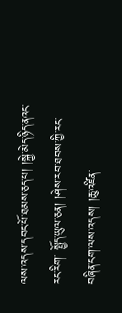ལས་འདས་དབང་པོ་ཐམས་ཅད་པ། །སྐྱེ་མེད་ཉིད་ནའང་རང་རིག་ སྤྱོད་ཡུལ་ཅན། །ཤེས་རབ་ཐབས་ཀྱི་རང་བཞིན་ངག་ལས་འདས། །ཆུ་འཛིན་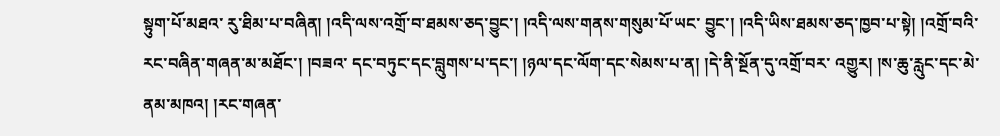སྟུག་པོ་མཐའ་ རུ་ཐིམ་པ་བཞིན། །འདི་ལས་འགྲོ་བ་ཐམས་ཅད་བྱུང་། །འདི་ལས་གནས་གསུམ་པོ་ཡང་ བྱུང་། །འདི་ཡིས་ཐམས་ཅད་ཁྱབ་པ་སྟེ། །འགྲོ་བའི་རང་བཞིན་གཞན་མ་མཐོང་། །བཟའ་ དང་བཏུང་དང་བླུགས་པ་དང་། །ཉལ་དང་ལོག་དང་སེམས་པ་ན། །དེ་ནི་སྔོན་དུ་འགྲོ་བར་ འགྱུར། །ས་ཆུ་རླུང་དང་མེ་ནམ་མཁའ། །རང་གཞན་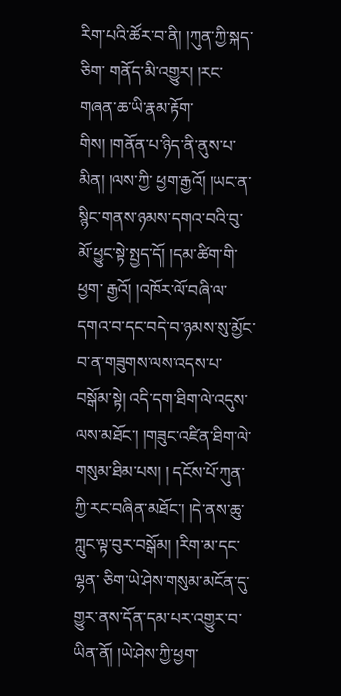རིག་པའི་ཚོར་བ་ནི། །ཀུན་ཀྱི་སྐད་ཅིག་ གནོད་མི་འགྱུར། །རང་གཞན་ཆ་ཡི་རྣམ་རྟོག་གིས། །གནོན་པ་ཉིད་ནི་ནུས་པ་མིན། །ལས་ཀྱི་ ཕྱག་རྒྱའོ། །ཡང་ན་སྙིང་གནས་ཉམས་དགའ་བའི་བུ་མོ་ཕྱུང་སྟེ་སྤྱད་དོ། །དམ་ཚིག་གི་ཕྱག་ རྒྱའོ། །འཁོར་ལོ་བཞི་ལ་དགའ་བ་དང་བདེ་བ་ཉམས་སུ་མྱོང་བ་ན་གཟུགས་ལས་འདས་པ་ བསྒོམ་སྟེ། འདི་དག་ཐིག་ལེ་འདུས་ལས་མཐོང་། །གཟུང་འཛིན་ཐིག་ལེ་གསུམ་ཐིམ་པས། ། དངོས་པོ་ཀུན་ཀྱི་རང་བཞིན་མཐོང་། །དེ་ནས་ཆུ་ཀླུང་ལྟ་བུར་བསྒོམ། །རིག་མ་དང་ལྷན་ ཅིག་ཡེ་ཤེས་གསུམ་མངོན་དུ་གྱུར་ནས་དོན་དམ་པར་འགྱུར་བ་ཡིན་ནོ། །ཡེ་ཤེས་ཀྱི་ཕྱག་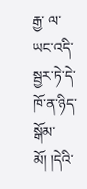རྒྱ་ ལ་ཡང་འདི་སྦྱར་ཏེ་དེ་ཁོ་ན་ཉིད་སྒོམ་མོ། །དེའི་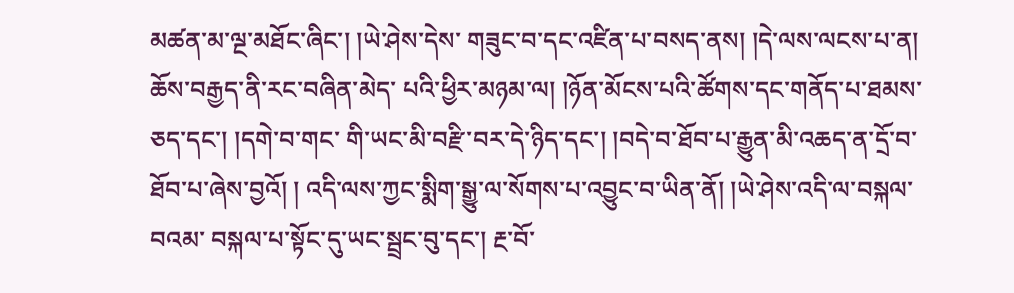མཚན་མ་ལྔ་མཐོང་ཞིང་། །ཡེ་ཤེས་དེས་ གཟུང་བ་དང་འཛིན་པ་བསད་ནས། །དེ་ལས་ལངས་པ་ན། ཆོས་བརྒྱད་ནི་རང་བཞིན་མེད་ པའི་ཕྱིར་མཉམ་ལ། །ཉོན་མོངས་པའི་ཚོགས་དང་གནོད་པ་ཐམས་ཅད་དང་། །དགེ་བ་གང་ གི་ཡང་མི་བརྫི་བར་དེ་ཉིད་དང་། །བདེ་བ་ཐོབ་པ་རྒྱུན་མི་འཆད་ན་དྲོ་བ་ཐོབ་པ་ཞེས་བྱའོ། ། འདི་ལས་ཀྱང་སྨིག་སྒྱུ་ལ་སོགས་པ་འབྱུང་བ་ཡིན་ནོ། །ཡེ་ཤེས་འདི་ལ་བསྐལ་བའམ་ བསྐལ་པ་སྟོང་དུ་ཡང་སྦྲང་བུ་དང་། རྔ་བོ་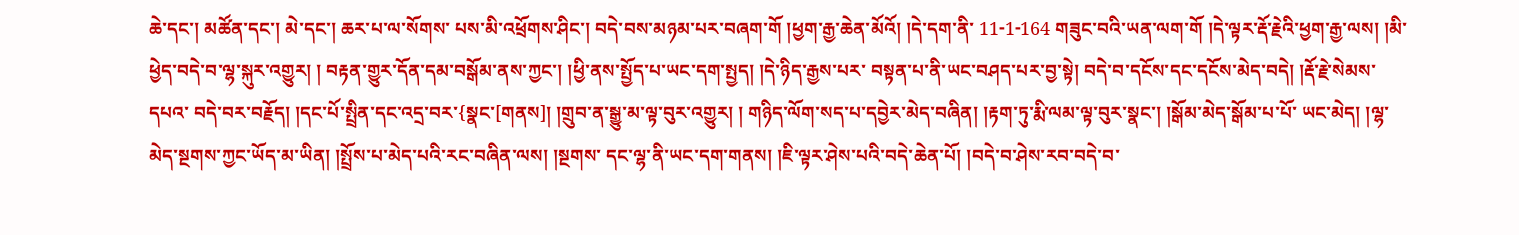ཆེ་དང་། མཚོན་དང་། མེ་དང་། ཆར་པ་ལ་སོགས་ པས་མི་འཕྲོགས་ཤིང་། བདེ་བས་མཉམ་པར་བཞག་གོ །ཕྱག་རྒྱ་ཆེན་མོའོ། །དེ་དག་ནི་ 11-1-164 གཟུང་བའི་ཡན་ལག་གོ །དེ་ལྟར་རྡོ་རྗེའི་ཕྱག་རྒྱ་ལས། །མི་ཕྱེད་བདེ་བ་ལྷ་སྐུར་འགྱུར། ། བརྟན་གྱུར་དོན་དམ་བསྒོམ་ནས་ཀྱང་། །ཕྱི་ནས་སྤྱོད་པ་ཡང་དག་སྤྱད། །དེ་ཉིད་རྒྱས་པར་ བསྟན་པ་ནི་ཡང་བཤད་པར་བྱ་སྟེ། བདེ་བ་དངོས་དང་དངོས་མེད་བདེ། །རྡོ་རྗེ་སེམས་དཔའ་ བདེ་བར་བརྗོད། །དང་པོ་སྤྲིན་དང་འདྲ་བར་{སྣང་[གནས]། །གྲུབ་ན་སྒྱུ་མ་ལྟ་བུར་འགྱུར། ། གཉིད་ལོག་སད་པ་དབྱེར་མེད་བཞིན། །རྟག་ཏུ་རྨི་ལམ་ལྟ་བུར་སྣང་། །སྒོམ་མེད་སྒོམ་པ་པོ་ ཡང་མེད། །ལྷ་མེད་སྔགས་ཀྱང་ཡོད་མ་ཡིན། །སྤྲོས་པ་མེད་པའི་རང་བཞིན་ལས། །སྔགས་ དང་ལྷ་ནི་ཡང་དག་གནས། །ཇི་ལྟར་ཤེས་པའི་བདེ་ཆེན་པོ། །བདེ་བ་ཤེས་རབ་བདེ་བ་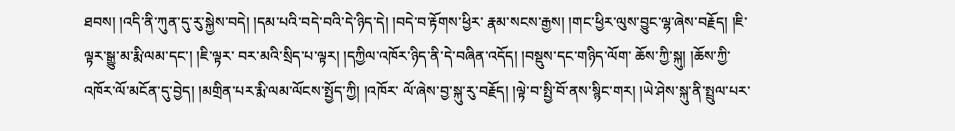ཐབས། །འདི་ནི་ཀུན་དུ་རུ་སྐྱེས་བདེ། །དམ་པའི་བདེ་བའི་དེ་ཉིད་དེ། །བདེ་བ་རྟོགས་ཕྱིར་ རྣམ་སངས་རྒྱས། །གང་ཕྱིར་ལུས་བྱུང་ལྷ་ཞེས་བརྗོད། །ཇི་ལྟར་སྒྱུ་མ་རྨི་ལམ་དང་། །ཇི་ལྟར་ བར་མའི་སྲིད་པ་ལྟར། །དཀྱིལ་འཁོར་ཉིད་ནི་དེ་བཞིན་འདོད། །བསྡུས་དང་གཉིད་ལོག་ ཆོས་ཀྱི་སྐུ། །ཆོས་ཀྱི་འཁོར་ལོ་མངོན་དུ་བྱེད། །མགྲིན་པར་རྨི་ལམ་ལོངས་སྤྱོད་ཀྱི། །འཁོར་ ལོ་ཞེས་བྱ་སྐུ་རུ་བརྗོད། །ལྟེ་བ་སྤྱི་བོ་ནས་སྙིང་གར། །ཡེ་ཤེས་སྐུ་ནི་སྤྲུལ་པར་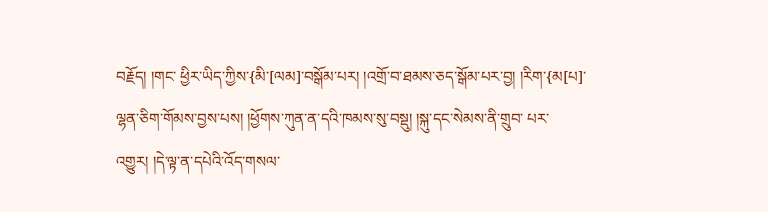བརྗོད། །གང་ ཕྱིར་ཡིད་ཀྱིས་{མི་[ལམ]་བསྒོམ་པར། །འགྲོ་བ་ཐམས་ཅད་སྒོམ་པར་བྱ། །རིག་{མ[པ]་ ལྷན་ཅིག་གོམས་བྱས་པས། །ཕྱོགས་ཀུན་ན་དའི་ཁམས་སུ་བསྡུ། །སྐུ་དང་སེམས་ནི་གྲུབ་ པར་འགྱུར། །དེ་ལྟ་ན་དཔེའི་འོད་གསལ་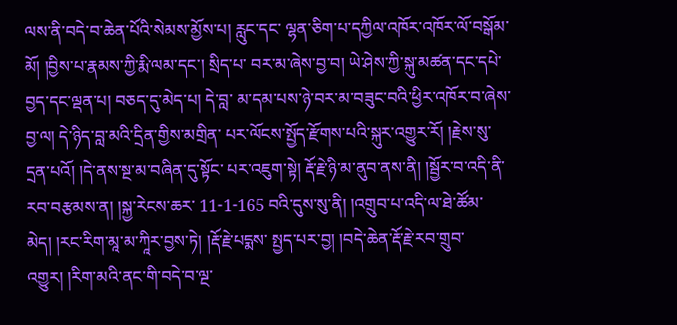ལས་ནི་བདེ་བ་ཆེན་པོའི་སེམས་མྱོས་པ། རླུང་དང་ ལྷན་ཅིག་པ་དཀྱིལ་འཁོར་འཁོར་ལོ་བསྒོམ་མོ། །བྱིས་པ་རྣམས་ཀྱི་རྨི་ལམ་དང་། སྲིད་པ་ བར་མ་ཞེས་བྱ་བ། ཡེ་ཤེས་ཀྱི་སྐུ་མཚན་དང་དཔེ་བྱད་དང་ལྡན་པ། བཅད་དུ་མེད་པ། དེ་བླ་ མ་དམ་པས་ཉེ་བར་མ་བཟུང་བའི་ཕྱིར་འཁོར་བ་ཞེས་བྱ་ལ། དེ་ཉིད་བླ་མའི་དྲིན་གྱིས་མགྲིན་ པར་ལོངས་སྤྱོད་རྫོགས་པའི་སྐུར་འགྱུར་རོ། །རྗེས་སུ་དྲན་པའོ། །དེ་ནས་སྔ་མ་བཞིན་དུ་སྟོང་ པར་འཇུག་སྟེ། རྡོ་རྗེ་ཉི་མ་ནུབ་ནས་ནི། །སྦྱོར་བ་འདི་ནི་རབ་བརྩམས་ན། །སྐྱ་རེངས་ཆར་ 11-1-165 བའི་དུས་སུ་ནི། །འགྲུབ་པ་འདི་ལ་ཐེ་ཚོམ་མེད། །རང་རིག་མཱ་མ་ཀཱིར་བྱས་ཏེ། །རྡོ་རྗེ་པདྨས་ སྤྱད་པར་བྱ། །བདེ་ཆེན་རྡོ་རྗེ་རབ་གྲུབ་འགྱུར། །རིག་མའི་ནང་གི་བདེ་བ་ལྔ་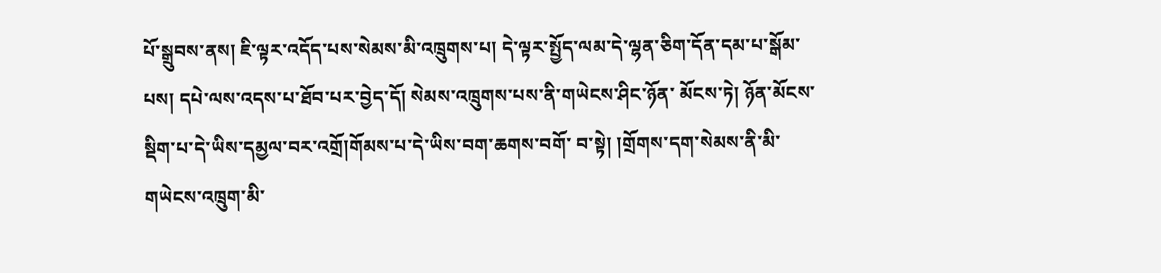པོ་སྒྲུབས་ནས། ཇི་ལྟར་འདོད་པས་སེམས་མི་འཁྲུགས་པ། དེ་ལྟར་སྤྱོད་ལམ་དེ་ལྷན་ཅིག་དོན་དམ་པ་སྒོམ་ པས། དཔེ་ལས་འདས་པ་ཐོབ་པར་བྱེད་དོ། སེམས་འཁྲུགས་པས་ནི་གཡེངས་ཤིང་ཉོན་ མོངས་ཏེ། ཉོན་མོངས་སྡིག་པ་དེ་ཡིས་དམྱལ་བར་འགྲོ།གོམས་པ་དེ་ཡིས་བག་ཆགས་བགོ་ བ་སྟེ། །གྲོགས་དག་སེམས་ནི་མི་གཡེངས་འཁྲུག་མི་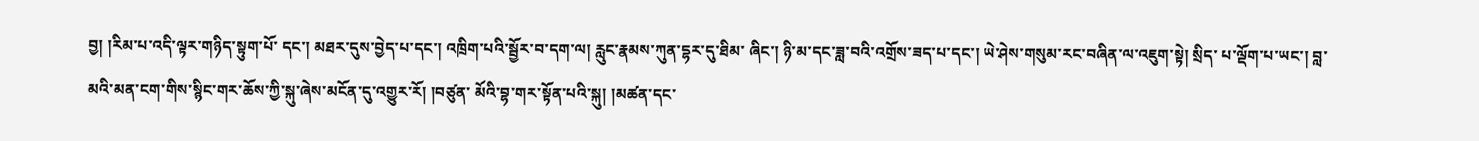བྱ། །རིམ་པ་འདི་ལྟར་གཉིད་སྟུག་པོ་ དང་། མཐར་དུས་བྱེད་པ་དང་། འཁྲིག་པའི་སྦྱོར་བ་དག་ལ། རླུང་རྣམས་ཀུན་དྷར་དུ་ཐིམ་ ཞིང་། ཉི་མ་དང་ཟླ་བའི་འགྲོས་ཟད་པ་དང་། ཡེ་ཤེས་གསུམ་རང་བཞིན་ལ་འཇུག་སྟེ། སྲིད་ པ་ལྡོག་པ་ཡང་། བླ་མའི་མན་ངག་གིས་སྙིང་གར་ཆོས་ཀྱི་སྐུ་ཞེས་མངོན་དུ་འགྱུར་རོ། །བཙུན་ མོའི་བྷ་གར་སྟོན་པའི་སྐུ། །མཚན་དང་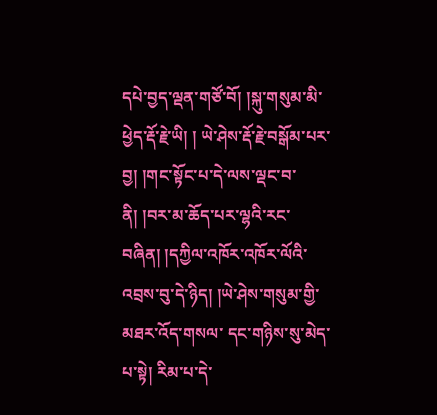དཔེ་བྱད་ལྡན་གཙོ་བོ། །སྐུ་གསུམ་མི་ཕྱེད་རྡོ་རྗེ་ཡི། ། ཡེ་ཤེས་རྡོ་རྗེ་བསྒོམ་པར་བྱ། །གང་སྟོང་པ་དེ་ལས་ལྡང་བ་ནི། །བར་མ་ཆོད་པར་ལྷའི་རང་ བཞིན། །དཀྱིལ་འཁོར་འཁོར་ལོའི་འབྲས་བུ་དེ་ཉིད། །ཡེ་ཤེས་གསུམ་གྱི་མཐར་འོད་གསལ་ དང་གཉིས་སུ་མེད་པ་སྟེ། རིམ་པ་དེ་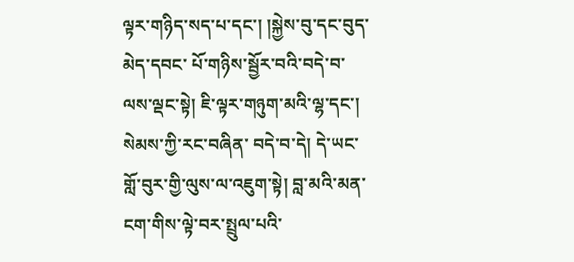ལྟར་གཉིད་སད་པ་དང་། །སྐྱེས་བུ་དང་བུད་མེད་དབང་ པོ་གཉིས་སྦྱོར་བའི་བདེ་བ་ལས་ལྡང་སྟེ། ཇི་ལྟར་གཉུག་མའི་ལྷ་དང་། སེམས་ཀྱི་རང་བཞིན་ བདེ་བ་དེ། དེ་ཡང་གློ་བུར་གྱི་ལུས་ལ་འཇུག་སྟེ། བླ་མའི་མན་ངག་གིས་ལྟེ་བར་སྤྲུལ་པའི་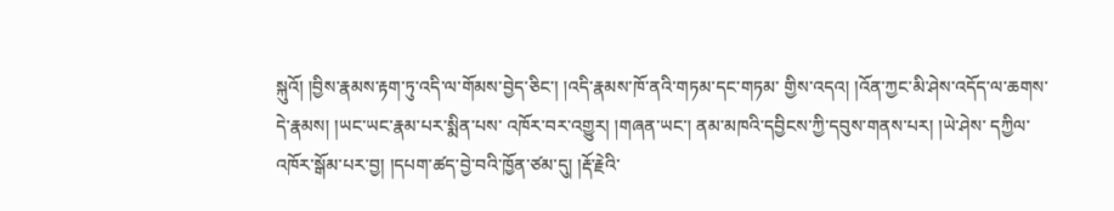སྐུའོ། །བྱིས་རྣམས་རྟག་ཏུ་འདི་ལ་གོམས་བྱེད་ཅིང་། །འདི་རྣམས་ཁོ་ནའི་གཏམ་དང་གཏམ་ གྱིས་འདའ། །འོན་ཀྱང་མི་ཤེས་འདོད་ལ་ཆགས་དེ་རྣམས། །ཡང་ཡང་རྣམ་པར་སྨིན་པས་ འཁོར་བར་འགྱུར། །གཞན་ཡང་། ནམ་མཁའི་དབྱིངས་ཀྱི་དབུས་གནས་པར། །ཡེ་ཤེས་ དཀྱིལ་འཁོར་སྒོམ་པར་བྱ། །དཔག་ཚད་བྱེ་བའི་ཁྱོན་ཙམ་དུ། །རྡོ་རྗེའི་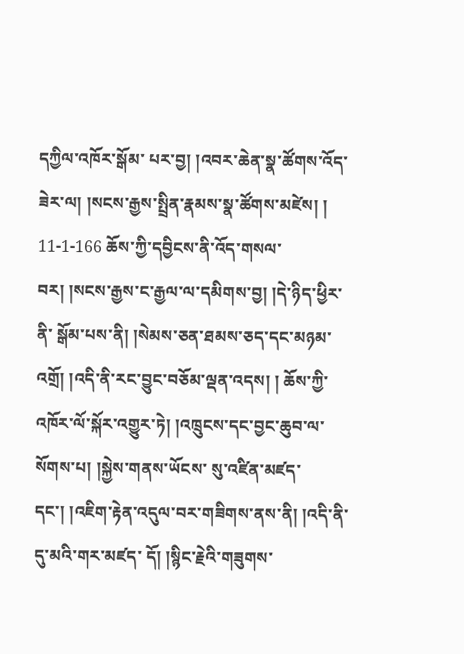དཀྱིལ་འཁོར་སྒོམ་ པར་བྱ། །འབར་ཆེན་སྣ་ཚོགས་འོད་ཟེར་ལ། །སངས་རྒྱས་སྤྲིན་རྣམས་སྣ་ཚོགས་མཛེས། ། 11-1-166 ཆོས་ཀྱི་དབྱིངས་ནི་འོད་གསལ་བར། །སངས་རྒྱས་ང་རྒྱལ་ལ་དམིགས་བྱ། །དེ་ཉིད་ཕྱིར་ནི་ སྒོམ་པས་ནི། །སེམས་ཅན་ཐམས་ཅད་དང་མཉམ་འགྲོ། །འདི་ནི་རང་བྱུང་བཅོམ་ལྡན་འདས། ། ཆོས་ཀྱི་འཁོར་ལོ་སྐོར་འགྱུར་ཏེ། །འཁྲུངས་དང་བྱང་ཆུབ་ལ་སོགས་པ། །སྐྱེས་གནས་ཡོངས་ སུ་འཛིན་མཛད་དང་། །འཇིག་རྟེན་འདུལ་བར་གཟིགས་ནས་ནི། །འདི་ནི་དུ་མའི་གར་མཛད་ དོ། །སྙིང་རྗེའི་གཟུགས་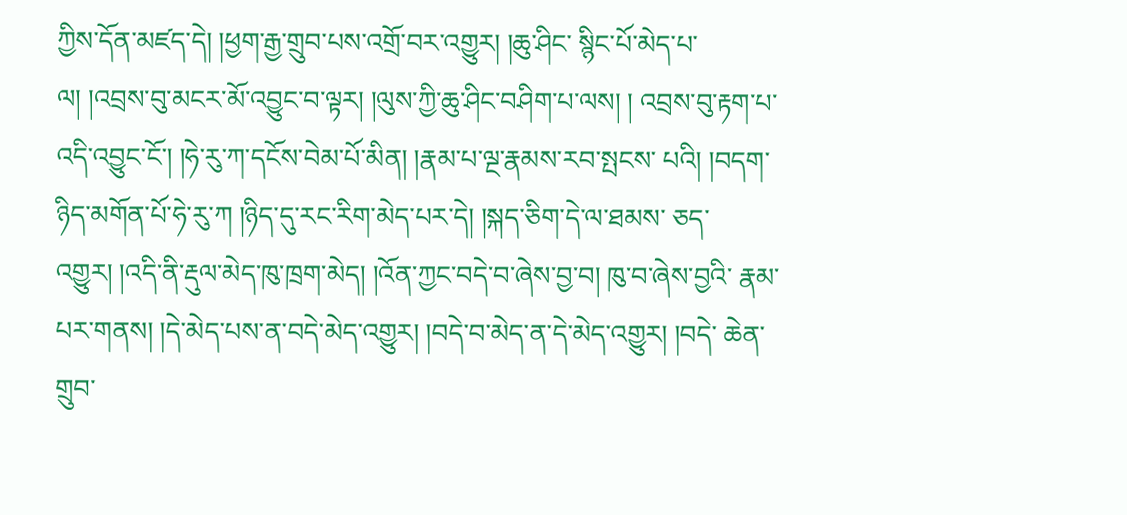ཀྱིས་དོན་མཛད་དེ། །ཕྱག་རྒྱ་གྲུབ་པས་འགྲོ་བར་འགྱུར། །ཆུ་ཤིང་ སྙིང་པོ་མེད་པ་ལ། །འབྲས་བུ་མངར་མོ་འབྱུང་བ་ལྟར། །ལུས་ཀྱི་ཆུ་ཤིང་བཤིག་པ་ལས། ། འབྲས་བུ་རྟག་པ་འདི་འབྱུང་ངོ་། །ཧེ་རུ་ཀ་དངོས་བེམ་པོ་མིན། །རྣམ་པ་ལྔ་རྣམས་རབ་སྤངས་ པའི། །བདག་ཉིད་མགོན་པོ་ཧེ་རུ་ཀ །ཉིད་དུ་རང་རིག་མེད་པར་དེ། །སྐད་ཅིག་དེ་ལ་ཐམས་ ཅད་འགྱུར། །འདི་ནི་རྡུལ་མེད་ཁུ་ཁྲག་མེད། །འོན་ཀྱང་བདེ་བ་ཞེས་བྱ་བ། ཁུ་བ་ཞེས་བྱའི་ རྣམ་པར་གནས། །དེ་མེད་པས་ན་བདེ་མེད་འགྱུར། །བདེ་བ་མེད་ན་དེ་མེད་འགྱུར། །བདེ་ ཆེན་གྲུབ་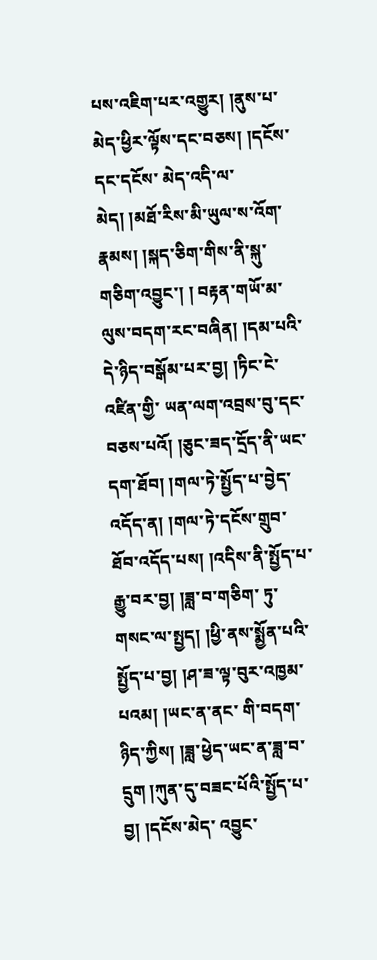པས་འཇིག་པར་འགྱུར། །ནུས་པ་མེད་ཕྱིར་ལྟོས་དང་བཅས། །དངོས་དང་དངོས་ མེད་འདི་ལ་མེད། །མཐོ་རིས་མི་ཡུལ་ས་འོག་རྣམས། །སྐད་ཅིག་གིས་ནི་སྐུ་གཅིག་འབྱུང་། ། བརྟན་གཡོ་མ་ལུས་བདག་རང་བཞིན། །དམ་པའི་དེ་ཉིད་བསྒོམ་པར་བྱ། །ཏིང་ངེ་འཛིན་གྱི་ ཡན་ལག་འབྲས་བུ་དང་བཅས་པའོ། །ཅུང་ཟད་དྲོད་ནི་ཡང་དག་ཐོབ། །གལ་ཏེ་སྤྱོད་པ་བྱེད་ འདོད་ན། །གལ་ཏེ་དངོས་གྲུབ་ཐོབ་འདོད་པས། །འདིས་ནི་སྤྱོད་པ་རྒྱུ་བར་བྱ། །ཟླ་བ་གཅིག་ ཏུ་གསང་ལ་སྤྱད། །ཕྱི་ནས་སྨྱོན་པའི་སྤྱོད་པ་བྱ། །ཤ་ཟ་ལྟ་བུར་འཁྱམ་པའམ། །ཡང་ན་ནང་ གི་བདག་ཉིད་ཀྱིས། །ཟླ་ཕྱེད་ཡང་ན་ཟླ་བ་དྲུག །ཀུན་དུ་བཟང་པོའི་སྤྱོད་པ་བྱ། །དངོས་མེད་ འབྱུང་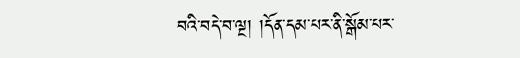བའི་བདེ་བ་ལྔ། །དོན་དམ་པར་ནི་སྒོམ་པར་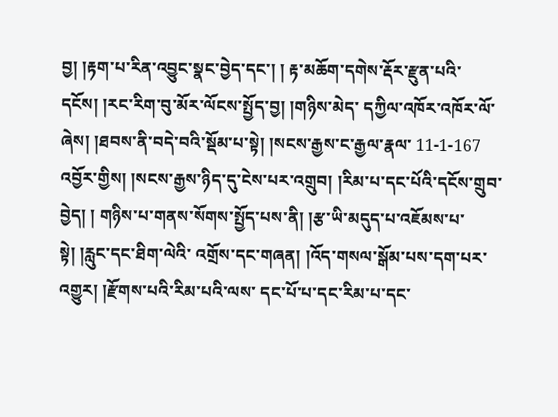བྱ། །རྟག་པ་རིན་འབྱུང་སྣང་བྱེད་དང་། ། རྟ་མཆོག་དགེས་རྡོར་རྫུན་པའི་དངོས། །རང་རིག་བུ་མོར་ལོངས་སྤྱོད་བྱ། །གཉིས་མེད་ དཀྱིལ་འཁོར་འཁོར་ལོ་ཞེས། །ཐབས་ནི་བདེ་བའི་སྡོམ་པ་སྟེ། །སངས་རྒྱས་ང་རྒྱལ་རྣལ་ 11-1-167 འབྱོར་གྱིས། །སངས་རྒྱས་ཉིད་དུ་ངེས་པར་འགྲུབ། །རིམ་པ་དང་པོའི་དངོས་གྲུབ་བྱེད། ། གཉིས་པ་གནས་སོགས་སྤྱོད་པས་ནི། །རྩ་ཡི་མདུད་པ་འཇོམས་པ་སྟེ། །རླུང་དང་ཐིག་ལེའི་ འགྲོས་དང་གཞན། །འོད་གསལ་སྒོམ་པས་དག་པར་འགྱུར། །རྫོགས་པའི་རིམ་པའི་ལས་ དང་པོ་པ་དང་རིམ་པ་དང་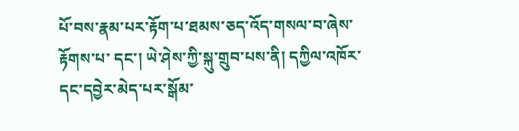པོ་བས་རྣམ་པར་རྟོག་པ་ཐམས་ཅད་འོད་གསལ་བ་ཞེས་རྟོགས་པ་ དང་། ཡེ་ཤེས་ཀྱི་སྐུ་གྲུབ་པས་ནི། དཀྱིལ་འཁོར་དང་དབྱེར་མེད་པར་སྒོམ་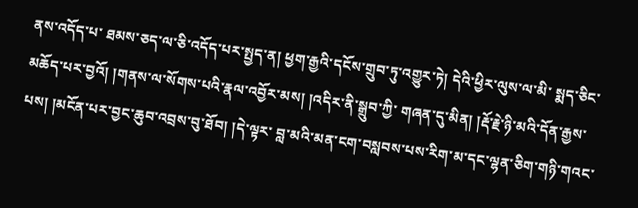ནས་འདོད་པ་ ཐམས་ཅད་ལ་ཅི་འདོད་པར་སྤྱད་ན། ཕྱག་རྒྱའི་དངོས་གྲུབ་ཏུ་འགྱུར་ཏེ། དེའི་ཕྱིར་ལུས་ལ་མི་ སྨད་ཅིང་མཆོད་པར་བྱའོ། །གནས་ལ་སོགས་པའི་རྣལ་འབྱོར་མས། །འདིར་ནི་སྒྲུབ་ཀྱི་ གཞན་དུ་མིན། །རྡོ་རྗེ་ཉི་མའི་དོན་རྒྱས་པས། །མངོན་པར་བྱང་ཆུབ་འབྲས་བུ་ཐོབ། །དེ་ལྟར་ བླ་མའི་མན་ངག་བསླབས་པས་རིག་མ་དང་ལྷན་ཅིག་གཉི་གའང་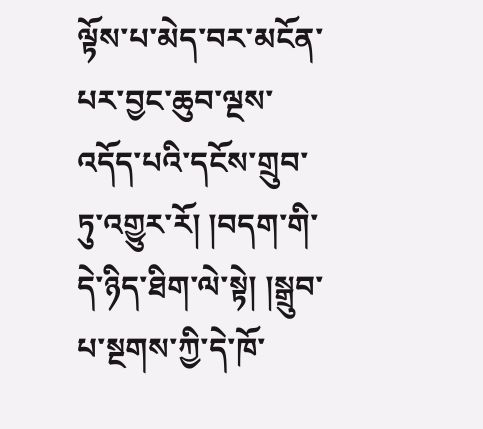ལྟོས་པ་མེད་བར་མངོན་ པར་བྱང་ཆུབ་ལྔས་འདོད་པའི་དངོས་གྲུབ་ཏུ་འགྱུར་རོ། །བདག་གི་དེ་ཉིད་ཐིག་ལེ་སྟེ། །སྒྲུབ་ པ་སྔགས་ཀྱི་དེ་ཁོ་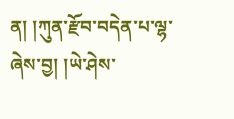ན། །ཀུན་རྫོབ་བདེན་པ་ལྷ་ཞེས་བྱ། །ཡེ་ཤེས་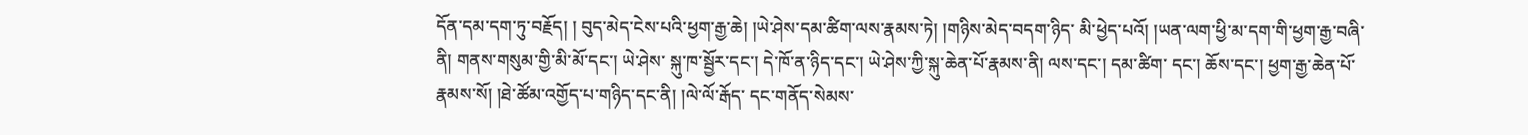དོན་དམ་དག་ཏུ་བརྗོད། ། བུད་མེད་ངེས་པའི་ཕྱག་རྒྱ་ཆེ། །ཡེ་ཤེས་དམ་ཚིག་ལས་རྣམས་ཏེ། །གཉིས་མེད་བདག་ཉིད་ མི་ཕྱེད་པའོ། །ཡན་ལག་ཕྱི་མ་དག་གི་ཕྱག་རྒྱ་བཞི་ནི། གནས་གསུམ་གྱི་མི་མོ་དང་། ཡེ་ཤེས་ སྐུ་ཁ་སྦྱོར་དང་། དེ་ཁོ་ན་ཉིད་དང་། ཡེ་ཤེས་ཀྱི་སྐུ་ཆེན་པོ་རྣམས་ནི། ལས་དང་། དམ་ཚིག་ དང་། ཆོས་དང་། ཕྱག་རྒྱ་ཆེན་པོ་རྣམས་སོ། །ཐེ་ཚོམ་འགྱོད་པ་གཉིད་དང་ནི། །ལེ་ལོ་རྒོད་ དང་གནོད་སེམས་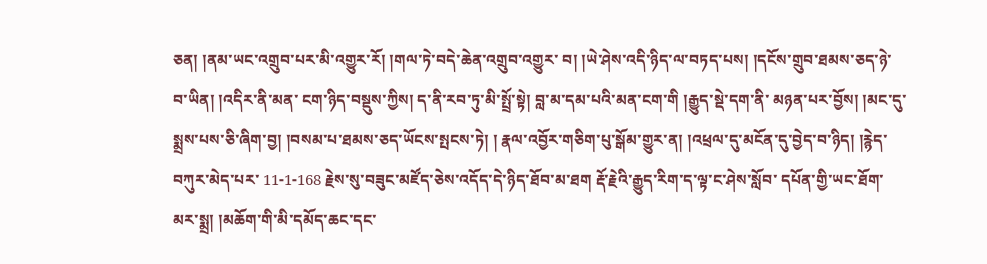ཅན། །ནམ་ཡང་འགྲུབ་པར་མི་འགྱུར་རོ། །གལ་ཏེ་བདེ་ཆེན་འགྲུབ་འགྱུར་ བ། །ཡེ་ཤེས་འདི་ཉིད་ལ་བཏད་པས། །དངོས་གྲུབ་ཐམས་ཅད་ཉེ་བ་ཡིན། །འདིར་ནི་མན་ ངག་ཉིད་བསྡུས་ཀྱིས། ད་ནི་རབ་ཏུ་མི་སྤྲོ་སྟེ། བླ་མ་དམ་པའི་མན་ངག་གི །རྒྱུད་སྡེ་དག་ནི་ མཉན་པར་བྱོས། །མང་དུ་སྨྲས་པས་ཅི་ཞིག་བྱ། །བསམ་པ་ཐམས་ཅད་ཡོངས་སྤངས་ཏེ། ། རྣལ་འབྱོར་གཅིག་པུ་སྒོམ་གྱུར་ན། །འཕྲལ་དུ་མངོན་དུ་བྱེད་བ་ཉིད། །རྙེད་བཀུར་མེད་པར་ 11-1-168 རྗེས་སུ་བཟུང་མཛོད་ཅེས་འདོད་དེ་ཉིད་ཐོབ་མ་ཐག རྡོ་རྗེའི་རྒྱུད་རིག་ད་ལྟ་ང་ཤེས་སློབ་ དཔོན་གྱི་ཡང་ཐོག་མར་སྨྲ། །མཆོག་གི་མི་དམོད་ཆང་དང་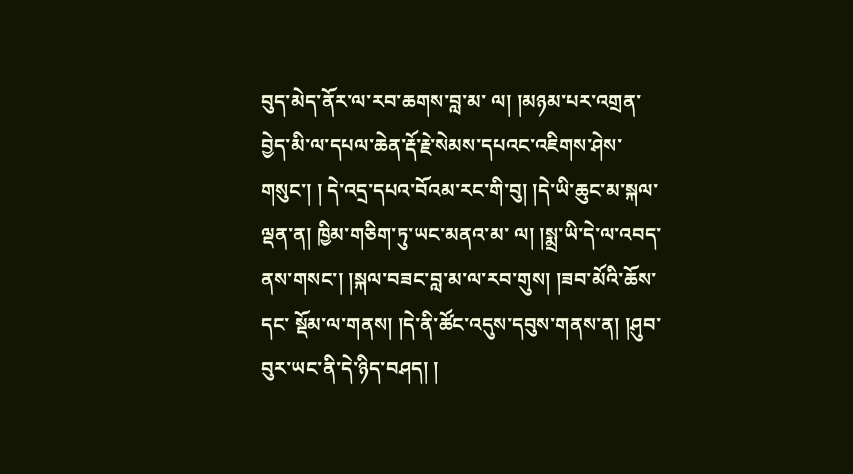བུད་མེད་ནོར་ལ་རབ་ཆགས་བླ་མ་ ལ། །མཉམ་པར་འགྲན་བྱེད་མི་ལ་དཔལ་ཆེན་རྡོ་རྗེ་སེམས་དཔའང་འཇིགས་ཤེས་གསུང་། ། དེ་འདྲ་དཔའ་བོའམ་རང་གི་བུ། །དེ་ཡི་ཆུང་མ་སྐལ་ལྡན་ན། ཁྱིམ་གཅིག་ཏུ་ཡང་མནའ་མ་ ལ། །སྨྲ་ཡི་དེ་ལ་འབད་ནས་གསང་། །སྐལ་བཟང་བླ་མ་ལ་རབ་གུས། །ཟབ་མོའི་ཆོས་དང་ སྡོམ་ལ་གནས། །དེ་ནི་ཚོང་འདུས་དབུས་གནས་ན། །ཤུབ་བུར་ཡང་ནི་དེ་ཉིད་བཤད། །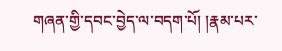གཞན་གྱི་དབང་བྱེད་ལ་བདག་པོ། །རྣམ་པར་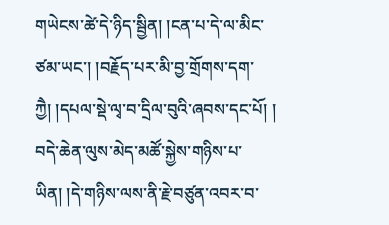གཡེངས་ཚེ་དེ་ཉིད་སྦྱིན། །ངན་པ་དེ་ལ་མིང་ ཙམ་ཡང་། །བརྗོད་པར་མི་བྱ་གྲོགས་དག་ཀྱཻ། །དཔལ་སྡེ་ལྭ་བ་དྲིལ་བུའི་ཞབས་དང་པོ། ། བདེ་ཆེན་ལུས་མེད་མཚོ་སྐྱེས་གཉིས་པ་ཡིན། །དེ་གཉིས་ལས་ནི་རྗེ་བཙུན་འབར་བ་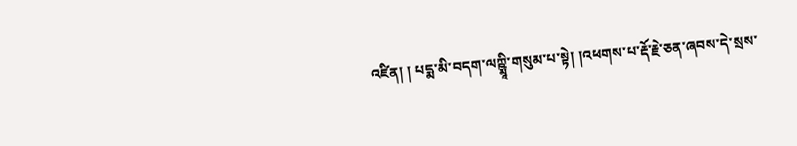འཛིན། ། པདྨ་མི་བདག་ལཀྵྨཱི་གསུམ་པ་སྟེ། །འཕགས་པ་རྡོ་རྗེ་ཅན་ཞབས་དེ་སྲས་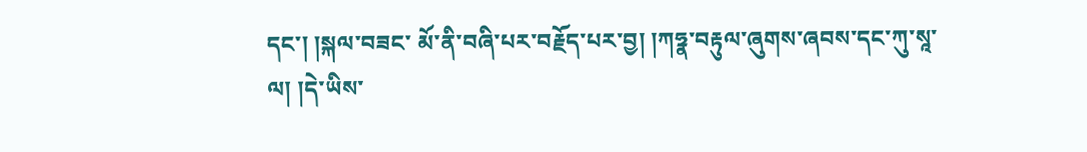དང་། །སྐལ་བཟང་ མོ་ནི་བཞི་པར་བརྗོད་པར་བྱ། །ཀཧྣ་བརྟུལ་ཞུགས་ཞབས་དང་ཀུ་སཱ་ལ། །དེ་ཡིས་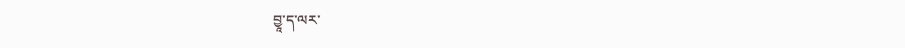བྱཱ་ད་ལར་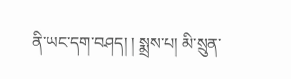ནི་ཡང་དག་བཤད། ། སྨྲས་པ། མི་སྲུན་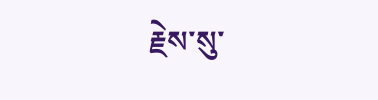རྗེས་སུ་